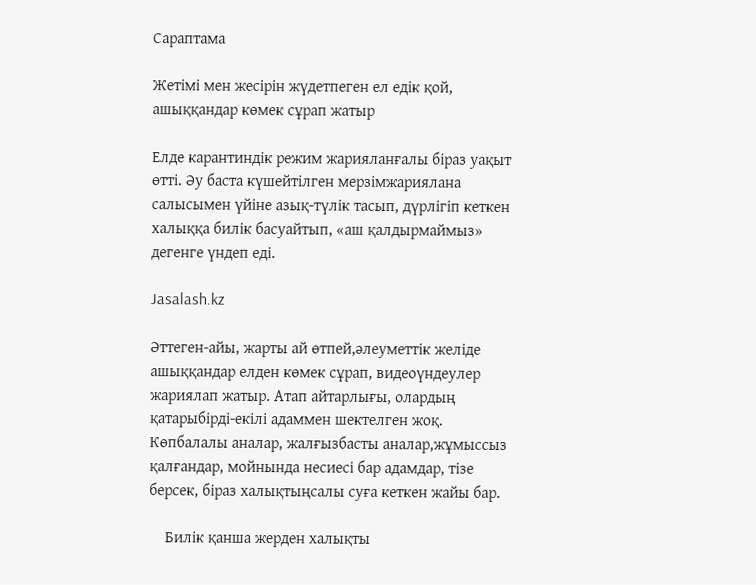Сараптама

Жетімі мен жесірін жүдетпеген ел едік қой, ашыққандар көмек сұрап жатыр

Елде карантиндік режим жарияланғалы біраз уақыт өтті. Әу баста күшейтілген мерзімжариялана салысымен үйіне азық-түлік тасып, дүрлігіп кеткен халыққа билік басуайтып, «аш қалдырмаймыз» дегенге үндеп еді.

Jasalash.kz

Әттеген-айы, жарты ай өтпей,әлеуметтік желіде ашыққандар елден көмек сұрап, видеоүндеулер  жариялап жатыр. Атап айтарлығы, олардың қатарыбірді-екілі адаммен шектелген жоқ. Көпбалалы аналар, жалғызбасты аналар,жұмыссыз қалғандар, мойнында несиесі бар адамдар, тізе берсек, біраз халықтыңсалы суға кеткен жайы бар.

    Билік қанша жерден халықты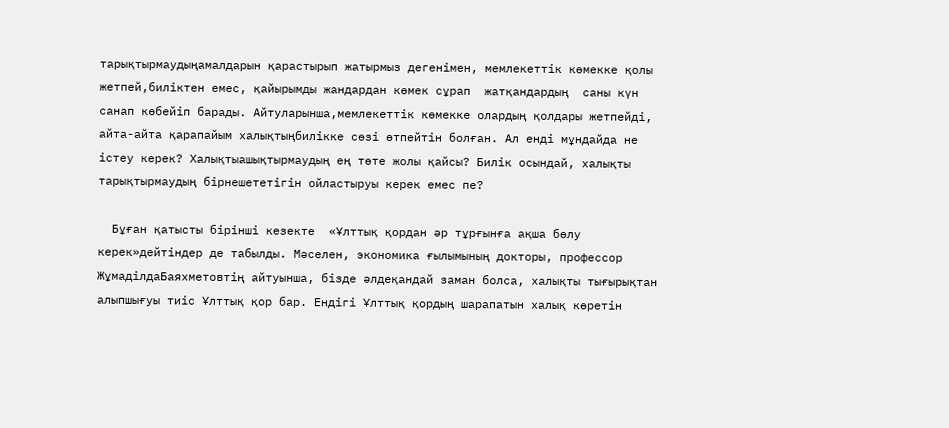тарықтырмаудыңамалдарын қарастырып жатырмыз дегенімен, мемлекеттік көмекке қолы жетпей,биліктен емес, қайырымды жандардан көмек сұрап  жатқандардың  саны күн санап көбейіп барады. Айтуларынша,мемлекеттік көмекке олардың қолдары жетпейді, айта-айта қарапайым халықтыңбилікке сөзі өтпейтін болған. Ал енді мұндайда не істеу керек? Халықтыашықтырмаудың ең төте жолы қайсы? Билік осындай, халықты тарықтырмаудың бірнешететігін ойластыруы керек емес пе?

  Бұған қатысты бірінші кезекте  «Ұлттық қордан әр тұрғынға ақша бөлу керек»дейтіндер де табылды. Мәселен, экономика ғылымының докторы, профессор ЖұмаділдаБаяхметовтің айтуынша, бізде әлдеқандай заман болса, халықты тығырықтан алыпшығуы тиіс Ұлттық қор бар. Ендігі Ұлттық қордың шарапатын халық көретін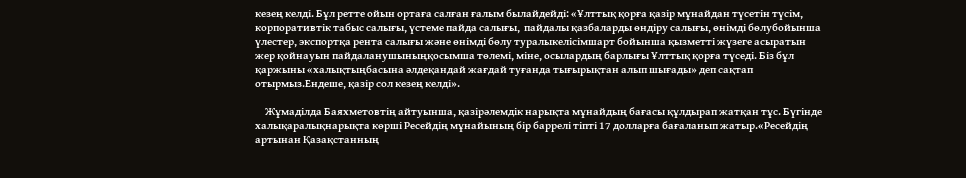кезең келді. Бұл ретте ойын ортаға салған ғалым былайдейді: «Ұлттық қорға қазір мұнайдан түсетін түсім, корпоративтік табыс салығы, үстеме пайда салығы,  пайдалы қазбаларды өндіру салығы, өнімді бөлубойынша үлестер, экспортқа рента салығы және өнімді бөлу туралыкелісімшарт бойынша қызметті жүзеге асыратын жер қойнауын пайдаланушыныңқосымша төлемі, міне, осылардың барлығы Ұлттық қорға түседі. Біз бұл қаржыны «халықтыңбасына әлдеқандай жағдай туғанда тығырықтан алып шығады» деп сақтап отырмыз.Ендеше, қазір сол кезең келді».

     Жұмаділда Баяхметовтің айтуынша, қазірәлемдік нарықта мұнайдың бағасы құлдырап жатқан тұс. Бүгінде халықаралықнарықта көрші Ресейдің мұнайының бір баррелі тіпті 17 долларға бағаланып жатыр.«Ресейдің артынан Қазақстанның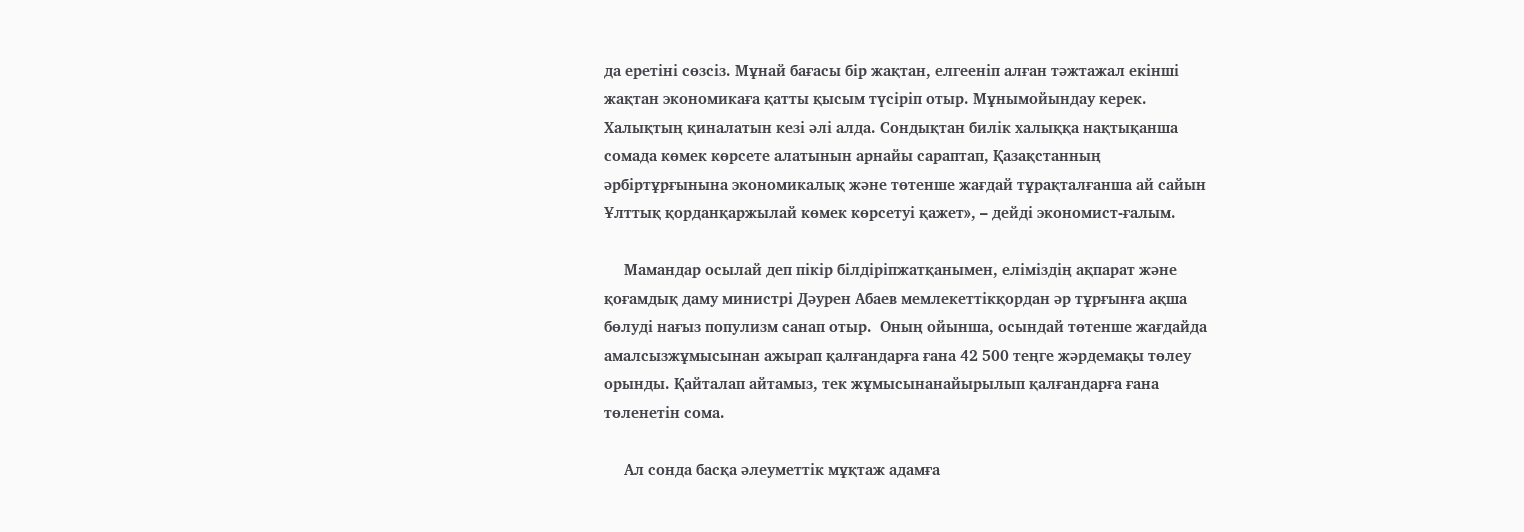да еретіні сөзсіз. Мұнай бағасы бір жақтан, елгееніп алған тәжтажал екінші жақтан экономикаға қатты қысым түсіріп отыр. Мұнымойындау керек. Халықтың қиналатын кезі әлі алда. Сондықтан билік халыққа нақтықанша сомада көмек көрсете алатынын арнайы сараптап, Қазақстанның әрбіртұрғынына экономикалық және төтенше жағдай тұрақталғанша ай сайын Ұлттық қорданқаржылай көмек көрсетуі қажет», – дейді экономист-ғалым.

     Мамандар осылай деп пікір білдіріпжатқанымен, еліміздің ақпарат және қоғамдық даму министрі Дәурен Абаев мемлекеттікқордан әр тұрғынға ақша бөлуді нағыз популизм санап отыр.  Оның ойынша, осындай төтенше жағдайда амалсызжұмысынан ажырап қалғандарға ғана 42 500 теңге жәрдемақы төлеу орынды. Қайталап айтамыз, тек жұмысынанайырылып қалғандарға ғана төленетін сома.

     Ал сонда басқа әлеуметтік мұқтаж адамға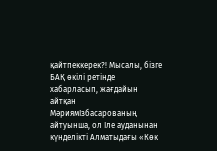қайтпеккерек?! Мысалы, бізге БАҚ өкілі ретінде хабарласып, жағдайын айтқан МәриямІзбасарованың айтуынша, ол Іле ауданынан күнделікті Алматыдағы «Көк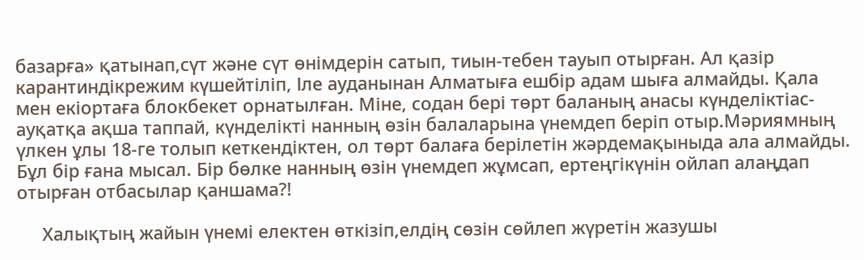базарға» қатынап,сүт және сүт өнімдерін сатып, тиын-тебен тауып отырған. Ал қазір карантиндікрежим күшейтіліп, Іле ауданынан Алматыға ешбір адам шыға алмайды. Қала мен екіортаға блокбекет орнатылған. Міне, содан бері төрт баланың анасы күнделіктіас-ауқатқа ақша таппай, күнделікті нанның өзін балаларына үнемдеп беріп отыр.Мәриямның үлкен ұлы 18-ге толып кеткендіктен, ол төрт балаға берілетін жәрдемақыныда ала алмайды. Бұл бір ғана мысал. Бір бөлке нанның өзін үнемдеп жұмсап, ертеңгікүнін ойлап алаңдап отырған отбасылар қаншама?!

     Халықтың жайын үнемі електен өткізіп,елдің сөзін сөйлеп жүретін жазушы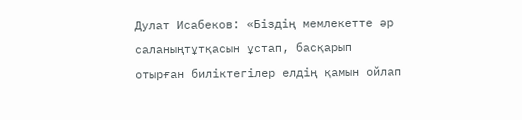Дулат Исабеков: «Біздің мемлекетте әр саланыңтұтқасын ұстап, басқарып отырған биліктегілер елдің қамын ойлап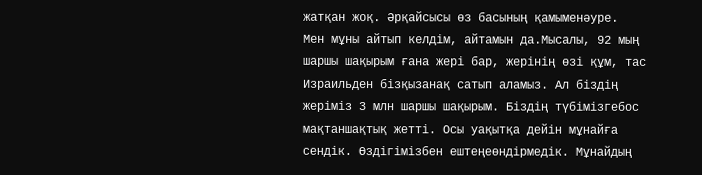жатқан жоқ. Әрқайсысы өз басының қамыменәуре.  Мен мұны айтып келдім, айтамын да.Мысалы, 92 мың шаршы шақырым ғана жері бар, жерінің өзі құм, тас Израильден бізқызанақ сатып аламыз. Ал біздің жеріміз 3 млн шаршы шақырым. Біздің түбімізгебос мақтаншақтық жетті. Осы уақытқа дейін мұнайға сендік. Өздігімізбен ештеңеөндірмедік. Мұнайдың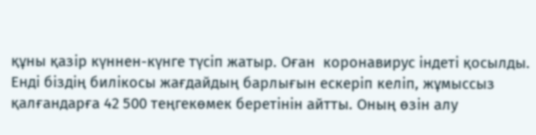құны қазір күннен-күнге түсіп жатыр. Оған  коронавирус індеті қосылды. Енді біздің билікосы жағдайдың барлығын ескеріп келіп, жұмыссыз қалғандарға 42 500 теңгекөмек беретінін айтты. Оның өзін алу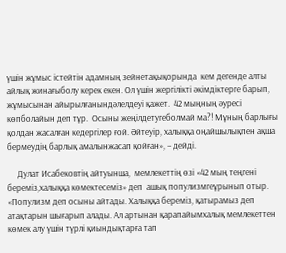үшін жұмыс істейтін адамның зейнетақықорында  кем дегенде алты айлық жинағыболу керек екен. Ол үшін жергілікті әкімдіктерге барып, жұмысынан айырылғанындәлелдеуі қажет.  42 мыңның әуресі көпболайын деп тұр.  Осыны жеңілдетугеболмай ма?! Мұның барлығы қолдан жасалған кедергілер ғой. Әйтеуір, халыққа оңайшылықпен ақша бермеудің барлық амалынжасап қойған», – дейді.

     Дулат Исабековтің айтуынша,  мемлекеттің өзі «42 мың теңгені береміз,халыққа көмектесеміз» деп  ашық популизмгеұрынып отыр. «Популизм деп осыны айтады. Халыққа береміз, қатырамыз деп  атақтарын шығарып алады. Ал артынан қарапайымхалық мемлекеттен көмек алу үшін түрлі қиындықтарға тап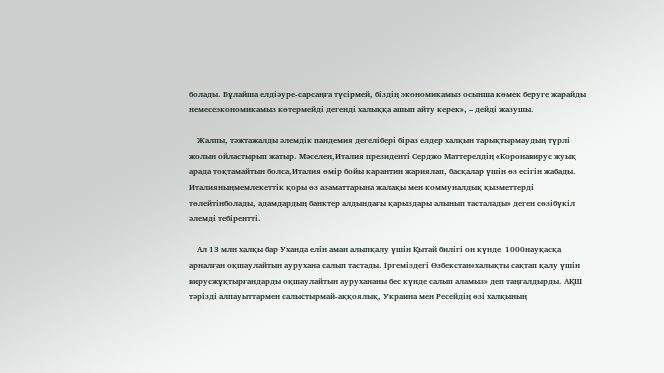болады. Бұлайша елдіәуре-сарсаңға түсірмей, біздің экономикамыз осынша көмек беруге жарайды немесеэкономикамыз көтермейді дегенді халыққа ашып айту керек», – дейді жазушы.

    Жалпы, тәжтажалды әлемдік пандемия дегелібері біраз елдер халқын тарықтырмаудың түрлі жолын ойластырып жатыр. Мәселен,Италия президенті Серджо Маттерелдің «Коронавирус жуық арада тоқтамайтын болса,Италия өмір бойы карантин жариялап, басқалар үшін өз есігін жабады. Италияныңмемлекеттік қоры өз азаматтарына жалақы мен коммуналдық қызметтерді төлейтінболады, адамдардың банктер алдындағы қарыздары алынып тасталады» деген сөзібүкіл әлемді тебірентті.

    Ал 13 млн халқы бар Уханда елін аман алыпқалу үшін Қытай билігі он күнде  1000науқасқа арналған оқшаулайтын аурухана салып тастады. Іргеміздегі Өзбекстан«халықты сақтап қалу үшін  вирусжұқтырғандарды оқшаулайтын аурухананы бес күнде салып аламыз» деп таңғалдырды. АҚШ тәрізді алпауыттармен салыстырмай-аққоялық, Украина мен Ресейдің өзі халқының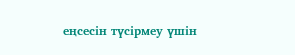еңсесін түсірмеу үшін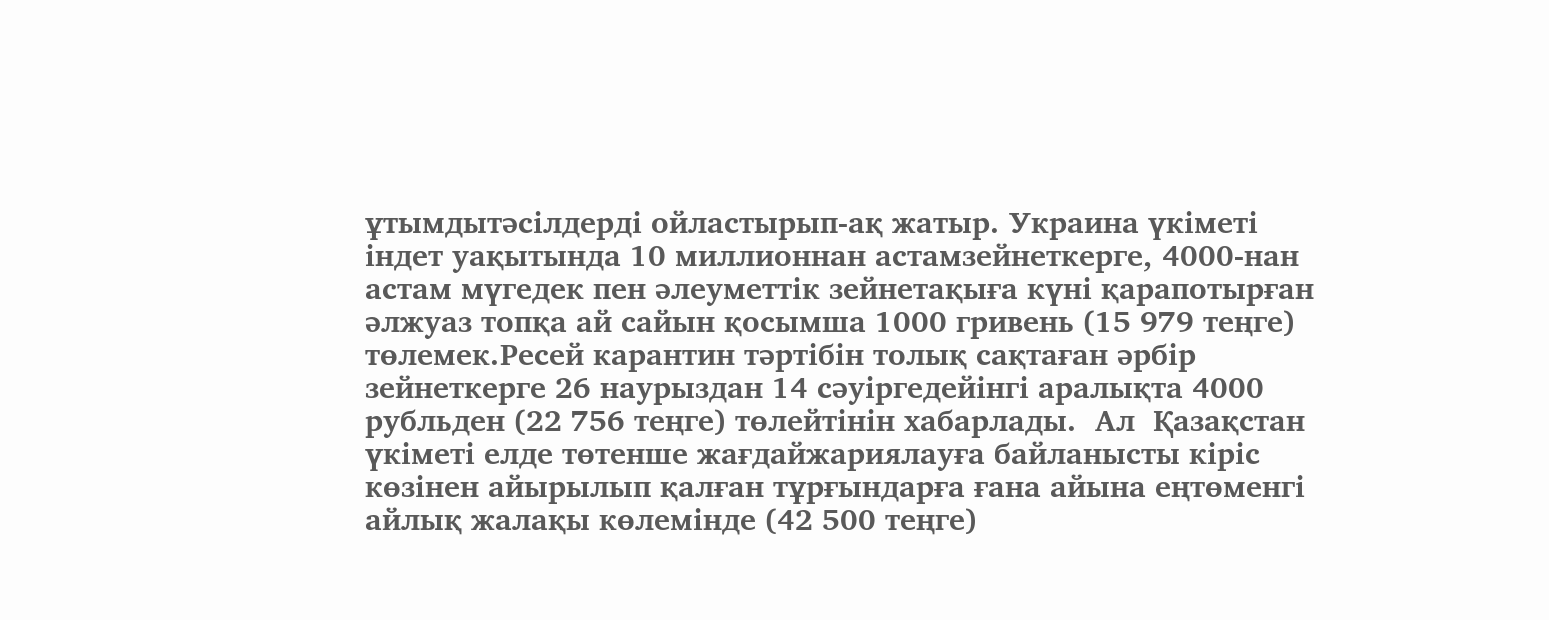ұтымдытәсілдерді ойластырып-ақ жатыр. Украина үкіметі індет уақытында 10 миллионнан астамзейнеткерге, 4000-нан астам мүгедек пен әлеуметтік зейнетақыға күні қарапотырған әлжуаз топқа ай сайын қосымша 1000 гривень (15 979 теңге) төлемек.Ресей карантин тәртібін толық сақтаған әрбір зейнеткерге 26 наурыздан 14 сәуіргедейінгі аралықта 4000 рубльден (22 756 теңге) төлейтінін хабарлады.  Ал  Қазақстан үкіметі елде төтенше жағдайжариялауға байланысты кіріс көзінен айырылып қалған тұрғындарға ғана айына еңтөменгі айлық жалақы көлемінде (42 500 теңге)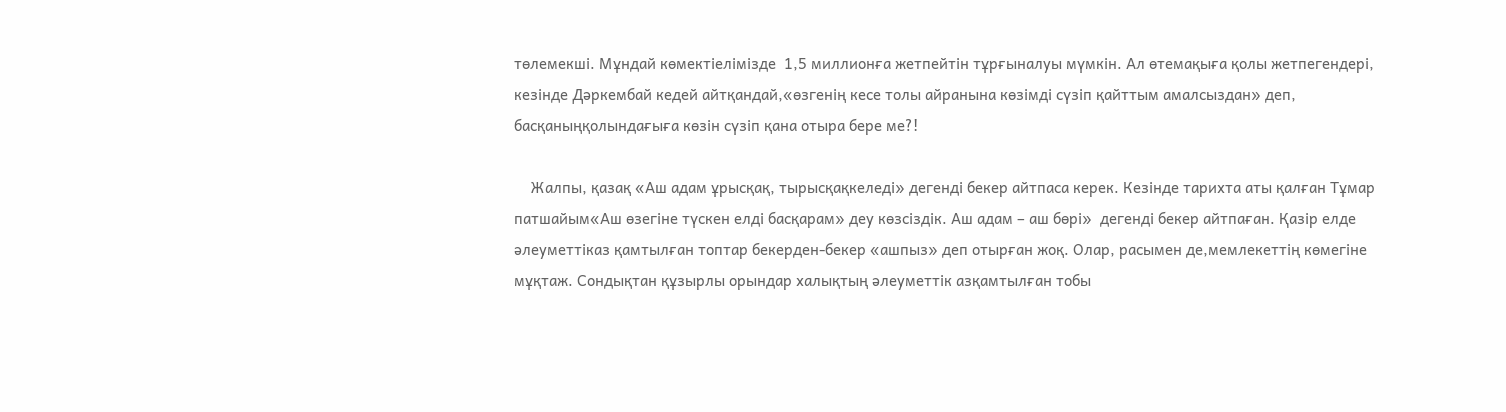төлемекші. Мұндай көмектіелімізде  1,5 миллионға жетпейтін тұрғыналуы мүмкін. Ал өтемақыға қолы жетпегендері, кезінде Дәркембай кедей айтқандай,«өзгенің кесе толы айранына көзімді сүзіп қайттым амалсыздан» деп, басқаныңқолындағыға көзін сүзіп қана отыра бере ме?!

    Жалпы, қазақ «Аш адам ұрысқақ, тырысқақкеледі» дегенді бекер айтпаса керек. Кезінде тарихта аты қалған Тұмар патшайым«Аш өзегіне түскен елді басқарам» деу көзсіздік. Аш адам – аш бөрі»  дегенді бекер айтпаған. Қазір елде әлеуметтіказ қамтылған топтар бекерден-бекер «ашпыз» деп отырған жоқ. Олар, расымен де,мемлекеттің көмегіне мұқтаж. Сондықтан құзырлы орындар халықтың әлеуметтік азқамтылған тобы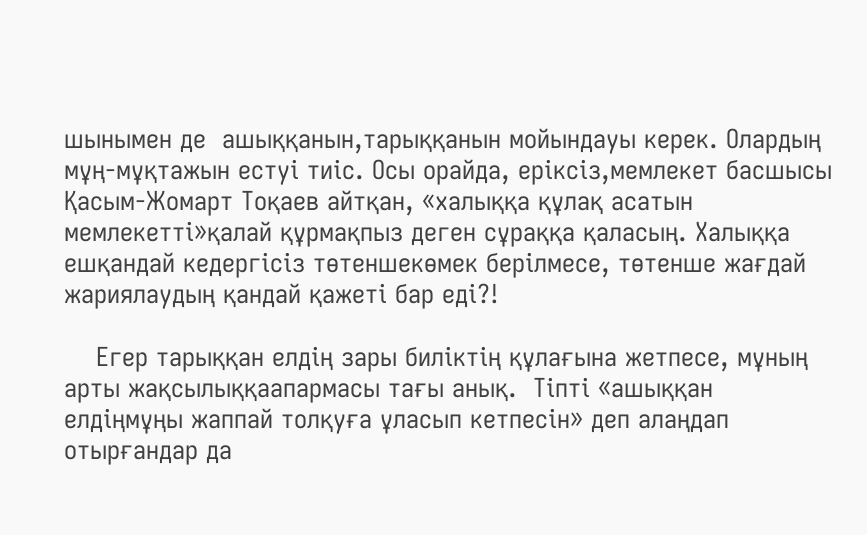шынымен де  ашыққанын,тарыққанын мойындауы керек. Олардың мұң-мұқтажын естуі тиіс. Осы орайда, еріксіз,мемлекет басшысы Қасым-Жомарт Тоқаев айтқан, «халыққа құлақ асатын мемлекетті»қалай құрмақпыз деген сұраққа қаласың. Халыққа ешқандай кедергісіз төтеншекөмек берілмесе, төтенше жағдай жариялаудың қандай қажеті бар еді?!

    Егер тарыққан елдің зары биліктің құлағына жетпесе, мұның арты жақсылыққаапармасы тағы анық.  Тіпті «ашыққан елдіңмұңы жаппай толқуға ұласып кетпесін» деп алаңдап отырғандар да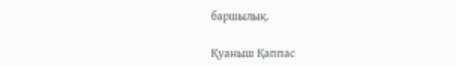баршылық.

Қуаныш Қаппас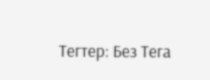Тегтер: Без Тега